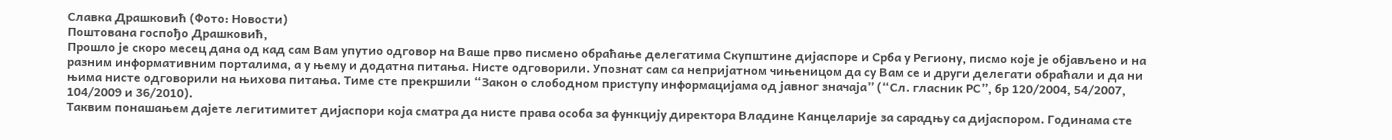Славка Драшковић (Фото: Новости)
Поштована госпођо Драшковић,
Прошло је скоро месец дана од кад сам Вам упутио одговор на Ваше прво писмено обраћање делегатима Скупштине дијаспоре и Срба у Региону, писмо које је објављено и на разним информативним порталима, а у њему и додатна питања. Нисте одговорили. Упознат сам са непријатном чињеницом да су Вам се и други делегати обраћали и да ни њима нисте одговорили на њихова питања. Тиме сте прекршили “Закон о слободном приступу информацијама од јавног значаја” (“Сл. гласник РС”, бр 120/2004, 54/2007, 104/2009 и 36/2010).
Таквим понашањем дајете легитимитет дијаспори која сматра да нисте права особа за функцију директора Владине Канцеларије за сарадњу са дијаспором. Годинама сте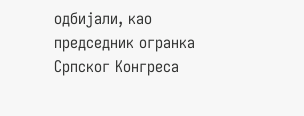одбијали, као председник огранка Српског Конгреса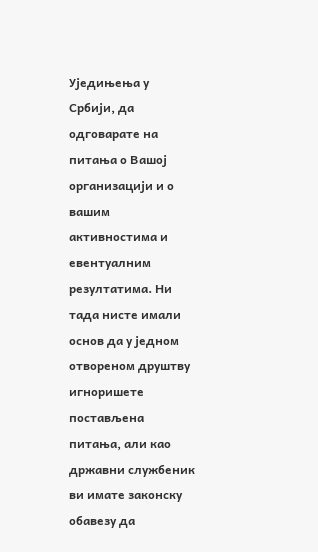Уједињења у Србији, да одговарате на питања о Вашој организацији и о вашим активностима и евентуалним резултатима. Ни тада нисте имали основ да у једном oтвореном друштву игноришете постављена питања, али као државни службеник ви имате законску обавезу да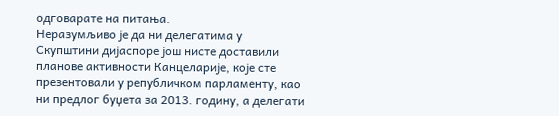одговарате на питања.
Неразумљиво је да ни делегатима у Скупштини дијаспоре још нисте доставили планове активности Канцеларије, које сте презентовали у републичком парламенту, као ни предлог буџета за 2013. годину, а делегати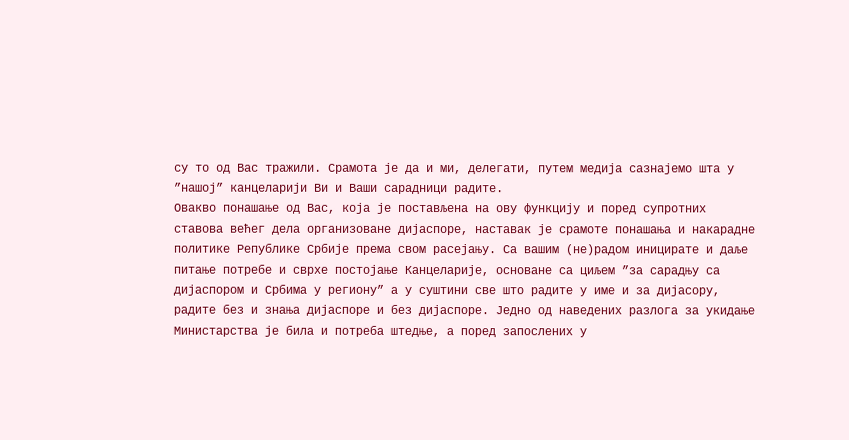су то од Вас тражили. Срамота је да и ми, делегати, путем медија сазнајемо шта у ”нашој” канцеларији Ви и Ваши сарадници радите.
Овакво понашање од Вас, која је постављена на ову функцију и поред супротних ставова већег дела организоване дијаспоре, наставак је срамоте понашања и накарадне политике Републике Србије према свом расејању. Са вашим (не)радом иницирате и даље питање потребе и сврхе постојање Канцеларије, основане са циљем ”за сарадњу са дијаспором и Србима у региону” а у суштини све што радите у име и за дијасору, радите без и знања дијаспоре и без дијаспоре. Једно од наведених разлога за укидање Министарства је била и потреба штедње, а поред запослених у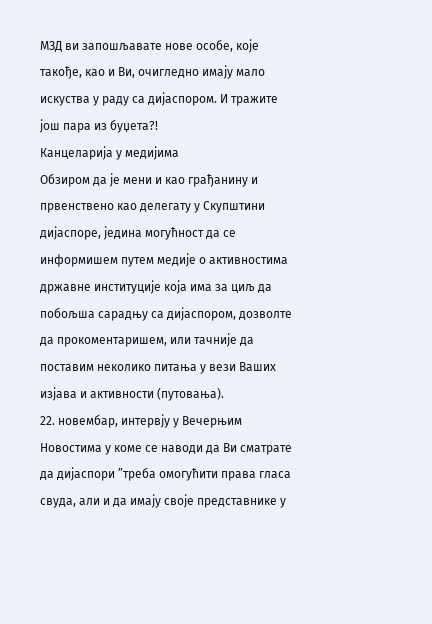МЗД ви запошљавате нове особе, које такође, као и Ви, очигледно имају мало искуства у раду са дијаспором. И тражите још пара из буџета?!
Канцеларија у медијима
Обзиром да је мени и као грађанину и првенствено као делегату у Скупштини дијаспоре, једина могућност да се информишем путем медије о активностима државне институције која има за циљ да побољша сарадњу са дијаспором, дозволте да прокоментаришем, или тачније да поставим неколико питања у вези Ваших изјава и активности (путовања).
22. новембар, интервју у Вечерњим Новостима у коме се наводи да Ви сматрате да дијаспори ”треба омогућити права гласа свуда, али и да имају своје представнике у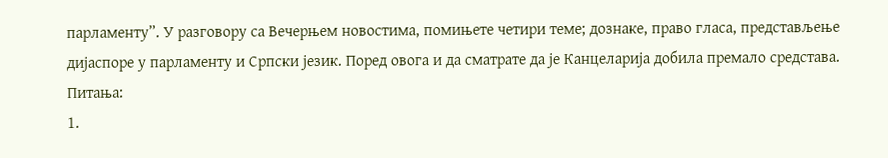парламенту”. У разговору са Вечерњем новостима, помињете четири теме; дознаке, право гласа, представљење дијаспоре у парламенту и Српски језик. Поред овога и да сматрате да је Канцеларија добила премало средстава.
Питања:
1.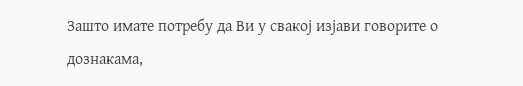Зашто имате потребу да Ви у свакој изјави говорите о дознакама,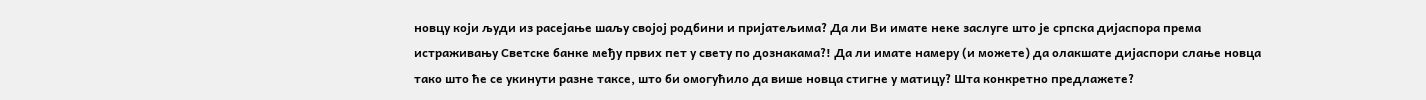новцу који људи из расејање шаљу својој родбини и пријатељима? Да ли Ви имате неке заслуге што је српска дијаспора према истраживању Светске банке међу првих пет у свету по дознакама?! Да ли имате намеру (и можете) да олакшате дијаспори слање новца тако што ће се укинути разне таксе, што би омогућило да више новца стигне у матицу? Шта конкретно предлажете?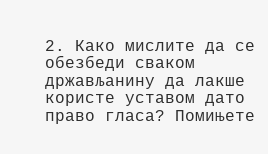2. Како мислите да се обезбеди сваком држављанину да лакше користе уставом дато право гласа? Помињете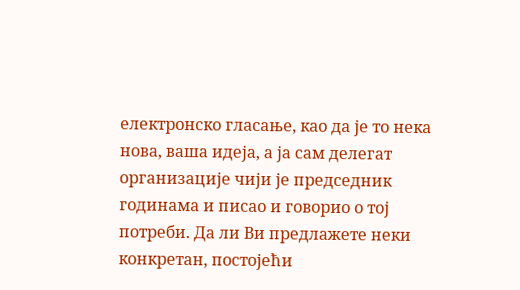електронско гласање, као да је то нека нова, ваша идеја, а ја сам делегат организације чији је председник годинама и писао и говорио о тој потреби. Да ли Ви предлажете неки конкретан, постојећи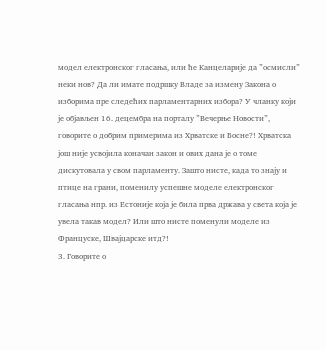модел електронског гласања, или ће Канцеларије да ”осмисли” неки нов? Да ли имате подршку Владе за измену Закона о изборима пре следећих парламентарних избора? У чланку који је објављен 16. децембра на порталу ”Вечерње Новости”, говорите о добрим примерима из Хрватске и Босне?! Хрватска још није усвојила коначан закон и ових дана је о томе дискутовала у свом парламенту. Зашто нисте, када то знају и птице на грани, поменилу успешне моделе електронског гласања нпр. из Естоније која је била прва држава у света која је увела такав модел? Или што нисте поменули моделе из Француске, Швајцарске итд?!
3. Говорите о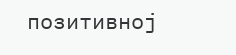позитивној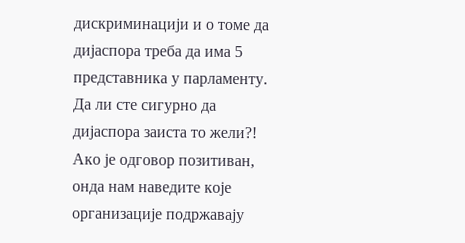дискриминацији и о томе да дијаспора треба да има 5 представника у парламенту. Да ли сте сигурно да дијаспора заиста то жели?! Ако је одговор позитиван, онда нам наведите које организације подржавају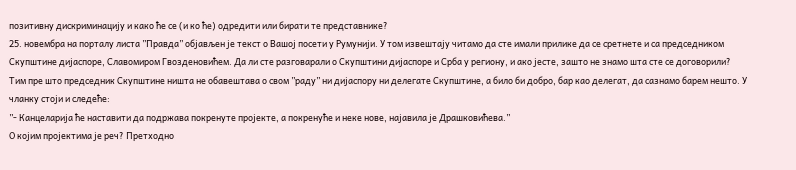позитивну дискриминацију и како ће се (и ко ће) одредити или бирати те представнике?
25. новембра на порталу листа ”Правда” објављен је текст о Вашој посети у Румунији. У том извештају читамо да сте имали прилике да се сретнете и са председником Скупштине дијаспоре, Славомиром Гвозденовићем. Да ли сте разговарали о Скупштини дијаспоре и Срба у региону, и ако јесте, зашто не знамо шта сте се договорили? Тим пре што председник Скупштине ништа не обавештава о свом ”раду” ни дијаспору ни делегате Скупштине, а било би добро, бар као делегат, да сазнамо барем нешто. У чланку стоји и следеће:
”- Канцеларија ће наставити да подржава покренуте пројекте, а покренуће и неке нове, најавила је Драшковићева.”
О којим пројектима је реч? Претходно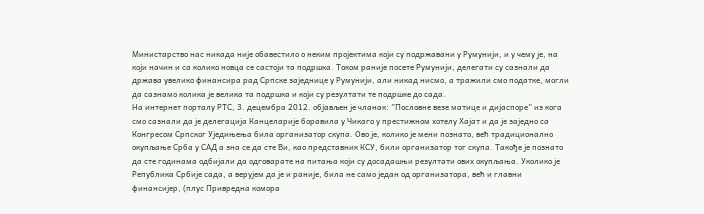Министарство нас никада није обавестило о неким пројектима који су подржавани у Румунији, и у чему је, на који начин и са колико новца се састоји та подршка. Током раније посете Румунији, делегати су сазнали да држава увелико финансира рад Српске заједнице у Румунији, али никад нисмо, а тражили смо податке, могли да сазнамо колика је велика та подршка и који су резултати те подршке до сада.
На интернет порталу РТС, 3. децембра 2012. објављен је чланак: ”Пословне везе матице и дијаспоре” из кога смо сазнали да је делегација Канцеларије боравила у Чикаго у престижном хотелу Хајат и да је заједно са Конгресом Српског Уједињења била организатор скупа. Ово је, колико је мени познато, већ традиционално окупљање Срба у САД а зна се да сте Ви, као представник КСУ, били организатор тог скупа. Такође је познато да сте годинама одбијали да одговарате на питања који су досадашњи резултати ових окупљања. Уколико је Република Србије сада, а верујем да је и раније, била не само један од организатора, већ и главни финансијер, (плус Привредна комора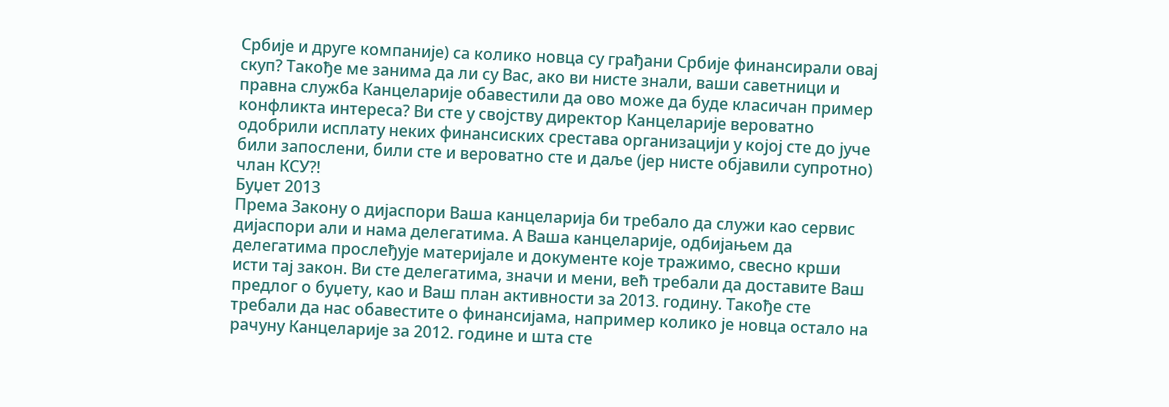Србије и друге компаније) са колико новца су грађани Србије финансирали овај скуп? Такође ме занима да ли су Вас, ако ви нисте знали, ваши саветници и правна служба Канцеларије обавестили да ово може да буде класичан пример конфликта интереса? Ви сте у својству директор Канцеларије вероватно одобрили исплату неких финансиских срестава организацији у којој сте до јуче били запослени, били сте и вероватно сте и даље (јер нисте објавили супротно) члан КСУ?!
Буџет 2013
Према Закону о дијаспори Ваша канцеларија би требало да служи као сервис дијаспори али и нама делегатима. А Ваша канцеларије, одбијањем да делегатима прослеђује материјале и документе које тражимо, свесно крши исти тај закон. Ви сте делегатима, значи и мени, већ требали да доставите Ваш предлог о буџету, као и Ваш план активности за 2013. годину. Такође сте требали да нас обавестите о финансијама, например колико је новца остало на рачуну Канцеларије за 2012. године и шта сте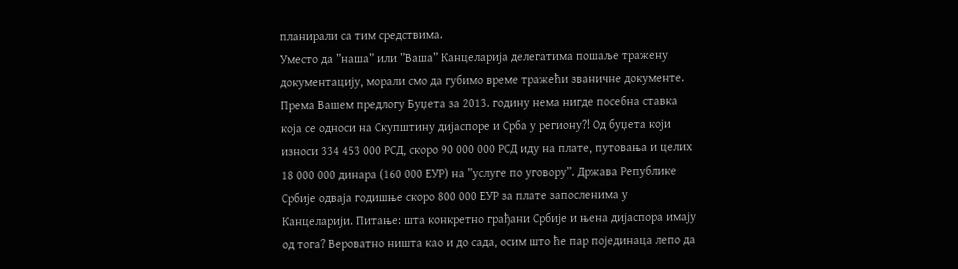планирали са тим средствима.
Уместо да ”наша” или ”Ваша” Канцеларија делегатима пошаље тражену документацију, морали смо да губимо време тражећи званичне документе.
Према Вашем предлогу Буџета за 2013. годину нема нигде посебна ставка која се односи на Скупштину дијаспоре и Срба у региону?! Од буџета који износи 334 453 000 РСД, скоро 90 000 000 РСД иду на плате, путовања и целих 18 000 000 динара (160 000 ЕУР) на ”услуге по уговору”. Држава Републике Србије одваја годишње скоро 800 000 ЕУР за плате запосленима у Канцеларији. Питање: шта конкретно грађани Србије и њена дијаспора имају од тога? Вероватно ништа као и до сада, осим што ће пар појединаца лепо да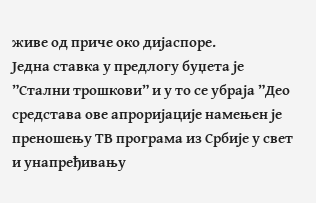живе од приче око дијаспоре.
Једна ставка у предлогу буџета је ”Стални трошкови” и у то се убраја ”Део средстава ове апроријације намењен је преношењу ТВ програма из Србије у свет и унапређивању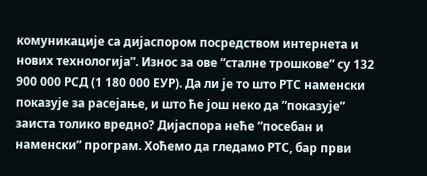комуникације са дијаспором посредством интернета и нових технологија”. Износ за ове ”сталне трошкове” су 132 900 000 РСД (1 180 000 ЕУР). Да ли је то што РТС наменски показује за расејање, и што ће још неко да ”показује” заиста толико вредно? Дијаспора неће ”посебан и наменски” програм. Хоћемо да гледамо РТС, бар први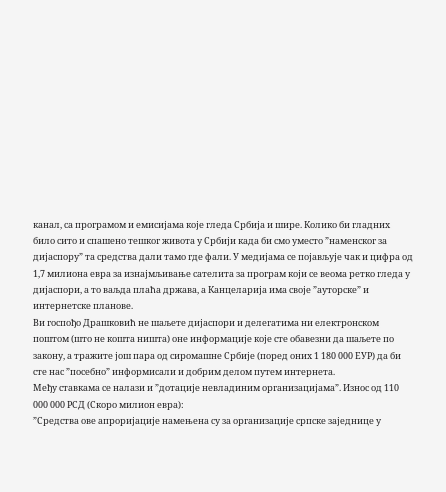канал, са програмом и емисијама које гледа Србија и шире. Колико би гладних било сито и спашено тешког живота у Србији када би смо уместо ”наменског за дијаспору” та средства дали тамо где фали. У медијама се појављује чак и цифра од 1,7 милиона евра за изнајмљивање сателита за програм који се веома ретко гледа у дијаспори, а то ваљда плаћа држава, а Канцеларија има своје ”ауторске” и интернетске планове.
Ви госпођо Драшковић не шаљете дијаспори и делегатима ни електронском поштом (што не кошта ништа) оне информације које сте обавезни да шаљете по закону, а тражите још пара од сиромашне Србије (поред оних 1 180 000 ЕУР) да би сте нас ”посебно” информисали и добрим делом путем интернета.
Међу ставкама се налази и ”дотације невладиним организацијама”. Износ од 110 000 000 РСД (Скоро милион евра):
”Средства ове апроријације намењена су за организације српске заједнице у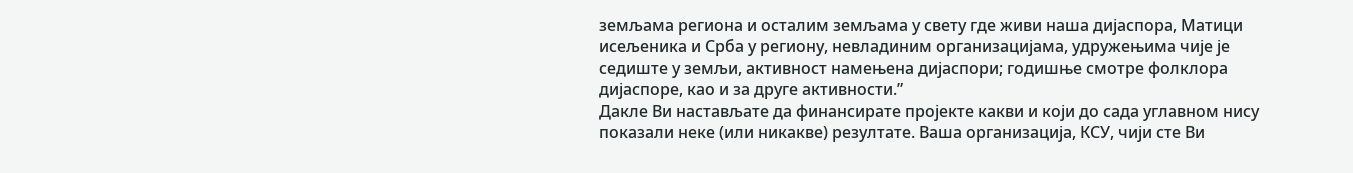земљама региона и осталим земљама у свету где живи наша дијаспора, Матици исељеника и Срба у региону, невладиним организацијама, удружењима чије је седиште у земљи, активност намењена дијаспори; годишње смотре фолклора дијаспоре, као и за друге активности.”
Дакле Ви настављате да финансирате пројекте какви и који до сада углавном нису показали неке (или никакве) резултате. Ваша организација, КСУ, чији сте Ви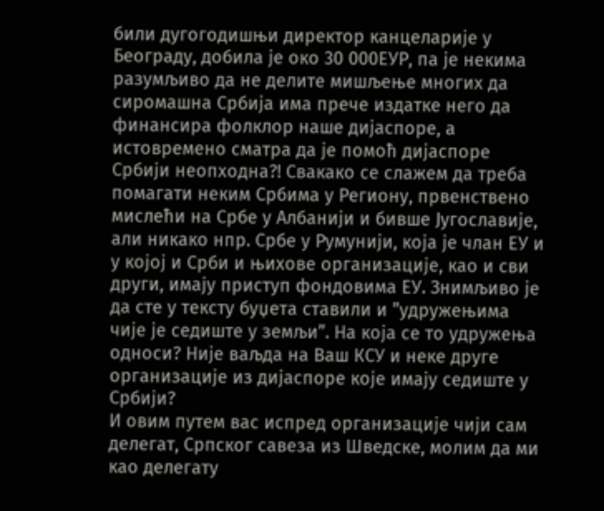били дугогодишњи директор канцеларије у Београду, добила је око 30 000ЕУР, па је некима разумљиво да не делите мишљење многих да сиромашна Србија има прече издатке него да финансира фолклор наше дијаспоре, а истовремено сматра да је помоћ дијаспоре Србији неопходна?! Свакако се слажем да треба помагати неким Србима у Региону, првенствено мислећи на Србе у Албанији и бивше Југославије, али никако нпр. Србе у Румунији, која је члан ЕУ и у којој и Срби и њихове организације, као и сви други, имају приступ фондовима ЕУ. Знимљиво је да сте у тексту буџета ставили и ”удружењима чије је седиште у земљи”. На која се то удружења односи? Није ваљда на Ваш КСУ и неке друге организације из дијаспоре које имају седиште у Србији?
И овим путем вас испред организације чији сам делегат, Српског савеза из Шведске, молим да ми као делегату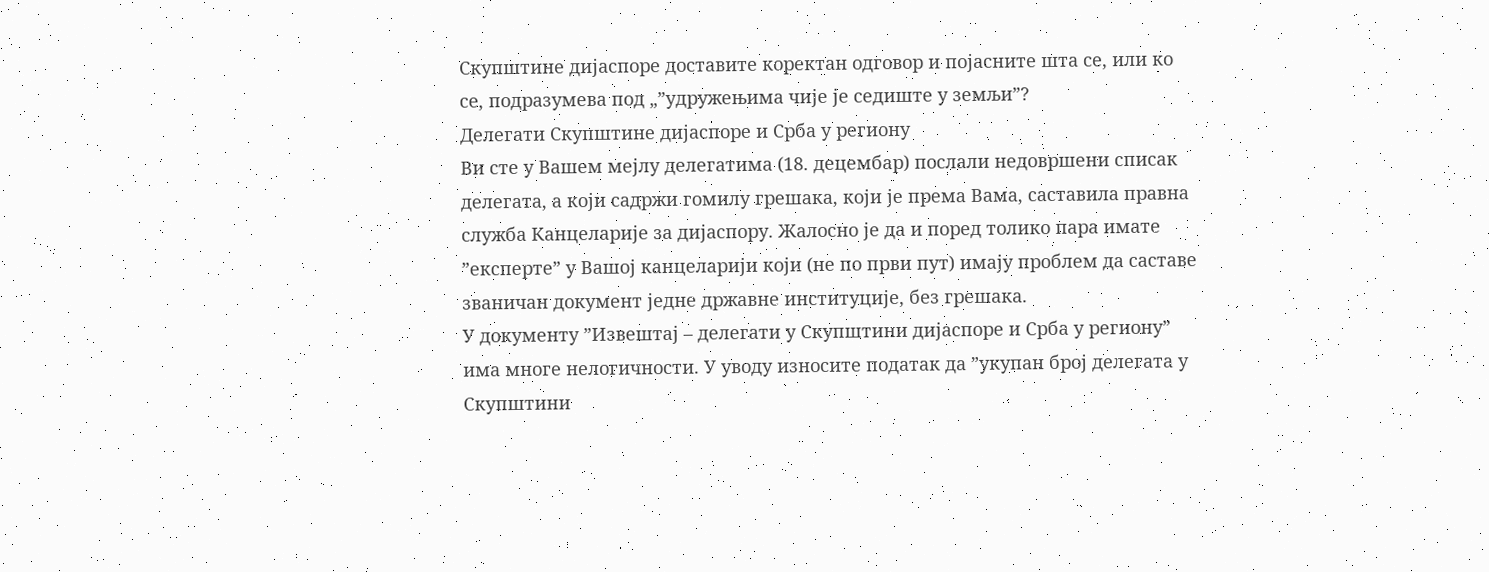Скупштине дијаспоре доставите коректан одговор и појасните шта се, или ко се, подразумева под „”удружењима чије је седиште у земљи”?
Делегати Скупштине дијаспоре и Срба у региону
Ви сте у Вашем мејлу делегатима (18. децембар) послали недовршени списак делегата, а који садржи гомилу грешака, који је према Вама, саставила правна служба Канцеларије за дијаспору. Жалосно је да и поред толико пара имате ”експерте” у Вашој канцеларији који (не по први пут) имају проблем да саставе званичан документ једне државне институције, без грешака.
У документу ”Извештај – делегати у Скупштини дијаспоре и Срба у региону” има многе нелогичности. У уводу износите податак да ”укупан број делегата у Скупштини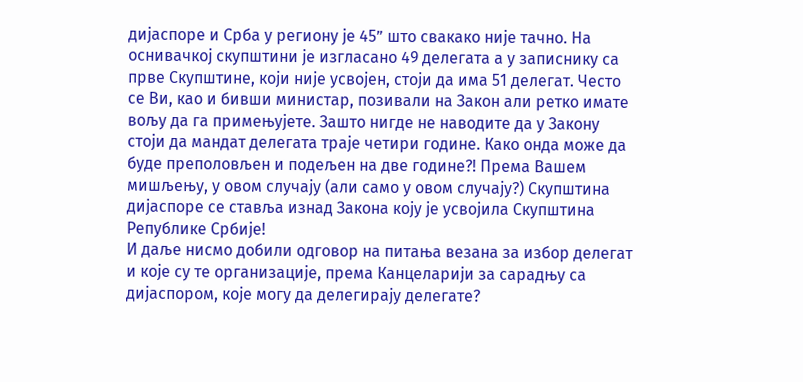дијаспоре и Срба у региону је 45” што свакако није тачно. На оснивачкој скупштини је изгласано 49 делегата а у записнику са прве Скупштине, који није усвојен, стоји да има 51 делегат. Често се Ви, као и бивши министар, позивали на Закон али ретко имате вољу да га примењујете. Зашто нигде не наводите да у Закону стоји да мандат делегата траје четири године. Како онда може да буде преполовљен и подељен на две године?! Према Вашем мишљењу, у овом случају (али само у овом случају?) Скупштина дијаспоре се ставља изнад Закона коју је усвојила Скупштина Републике Србије!
И даље нисмо добили одговор на питања везана за избор делегат и које су те организације, према Канцеларији за сарадњу са дијаспором, које могу да делегирају делегате?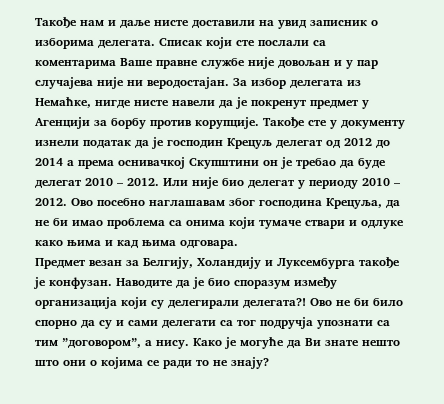Такође нам и даље нисте доставили на увид записник о изборима делегата. Списак који сте послали са коментарима Ваше правне службе није довољан и у пар случајева није ни веродостајан. За избор делегата из Немаћке, нигде нисте навели да је покренут предмет у Агенцији за борбу против корупције. Такође сте у документу изнели податак да је господин Крецуљ делегат од 2012 до 2014 а према оснивачкој Скупштини он је требао да буде делегат 2010 – 2012. Или није био делегат у периоду 2010 – 2012. Ово посебно наглашавам због господина Крецуља, да не би имао проблема са онима који тумаче ствари и одлуке како њима и кад њима одговара.
Предмет везан за Белгију, Холандију и Луксембурга такође је конфузан. Наводите да је био споразум између организација који су делегирали делегата?! Ово не би било спорно да су и сами делегати са тог подручја упознати са тим ”договором”, а нису. Како је могуће да Ви знате нешто што они о којима се ради то не знају?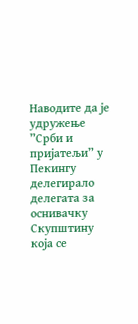Наводите да је удружење ”Срби и пријатељи” у Пекингу делегирало делегата за оснивачку Скупштину која се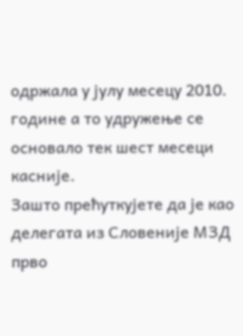одржала у јулу месецу 2010. године а то удружење се основало тек шест месеци касније.
Зашто прећуткујете да је као делегата из Словеније МЗД прво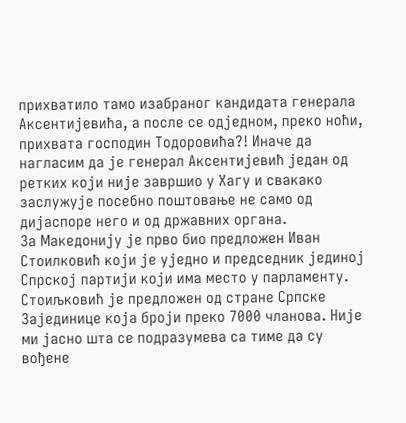прихватило тамо изабраног кандидата генерала Аксентијевића, а после се одједном, преко ноћи, прихвата господин Тодоровића?! Иначе да нагласим да је генерал Аксентијевић један од ретких који није завршио у Хагу и свакако заслужује посебно поштовање не само од дијаспоре него и од државних органа.
За Македонију је прво био предложен Иван Стоилковић који је уједно и председник јединој Спрској партији који има место у парламенту. Стоиљковић је предложен од стране Српске Зајединице која броји преко 7000 чланова. Није ми јасно шта се подразумева са тиме да су вођене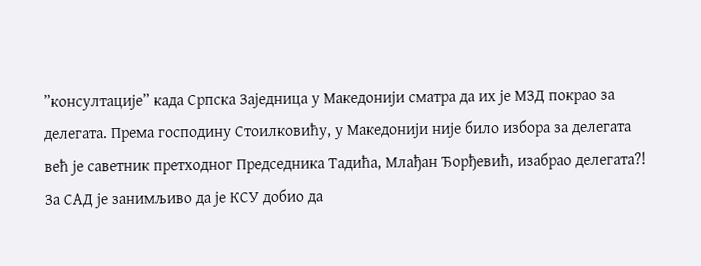”консултације” када Српска Заједница у Македонији сматра да их је МЗД покрао за делегата. Према господину Стоилковићу, у Македонији није било избора за делегата већ је саветник претходног Председника Тадића, Млађан Ђорђевић, изабрао делегата?!
За САД је занимљиво да је КСУ добио да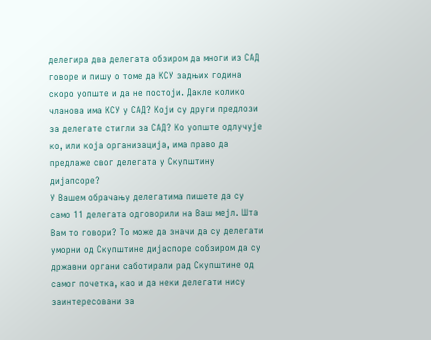делегира два делегата обзиром да многи из САД говоре и пишу о томе да КСУ задњих година скоро уопште и да не постоји. Дакле колико чланова има КСУ у САД? Који су други предлози за делегате стигли за САД? Ко уопште одлучује ко, или која организација, има право да предлаже свог делегата у Скупштину дијапсоре?
У Вашем обрачању делегатима пишете да су само 11 делегата одговорили на Ваш мејл. Шта Вам то говори? То може да значи да су делегати уморни од Скупштине дијаспоре собзиром да су државни органи саботирали рад Скупштине од самог почетка, као и да неки делегати нису заинтересовани за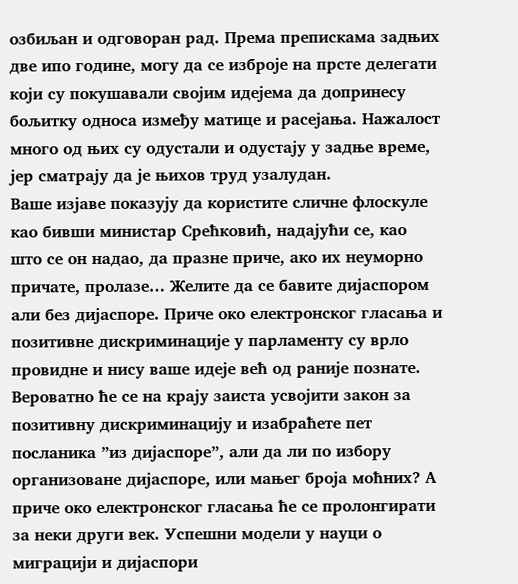озбиљан и одговоран рад. Према препискама задњих две ипо године, могу да се изброје на прсте делегати који су покушавали својим идејема да допринесу бољитку односа између матице и расејања. Нажалост много од њих су одустали и одустају у задње време, јер сматрају да је њихов труд узалудан.
Ваше изјаве показују да користите сличне флоскуле као бивши министар Срећковић, надајући се, као што се он надао, да празне приче, ако их неуморно причате, пролазе… Желите да се бавите дијаспором али без дијаспоре. Приче око електронског гласања и позитивне дискриминације у парламенту су врло провидне и нису ваше идеје већ од раније познате. Вероватно ће се на крају заиста усвојити закон за позитивну дискриминацију и изабраћете пет посланика ”из дијаспоре”, али да ли по избору организоване дијаспоре, или мањег броја моћних? А приче око електронског гласања ће се пролонгирати за неки други век. Успешни модели у науци о миграцији и дијаспори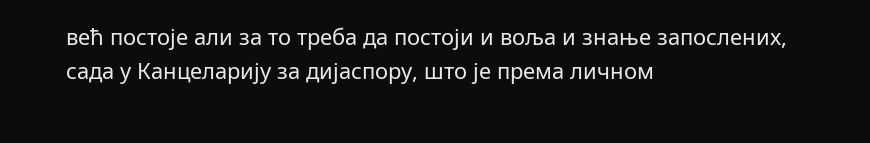већ постоје али за то треба да постоји и воља и знање запослених, сада у Канцеларију за дијаспору, што је према личном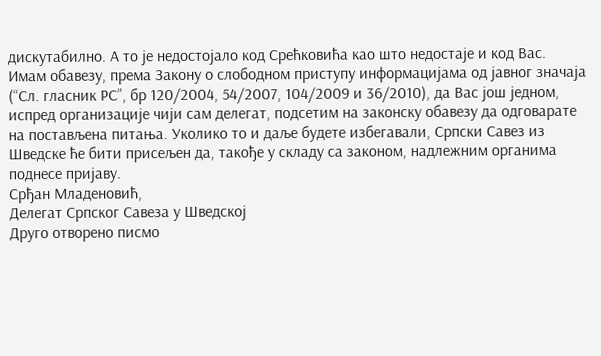дискутабилно. А то је недостојало код Срећковића као што недостаје и код Вас.
Имам обавезу, према Закону о слободном приступу информацијама од јавног значаја (“Сл. гласник РС”, бр 120/2004, 54/2007, 104/2009 и 36/2010), да Вас још једном, испред организације чији сам делегат, подсетим на законску обавезу да одговарате на постављена питања. Уколико то и даље будете избегавали, Српски Савез из Шведске ће бити присељен да, такође у складу са законом, надлежним органима поднесе пријаву.
Срђан Младеновић,
Делегат Српског Савеза у Шведској
Друго отворено писмо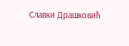Славки Драшковић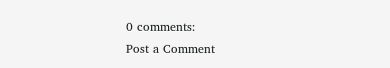0 comments:
Post a Comment